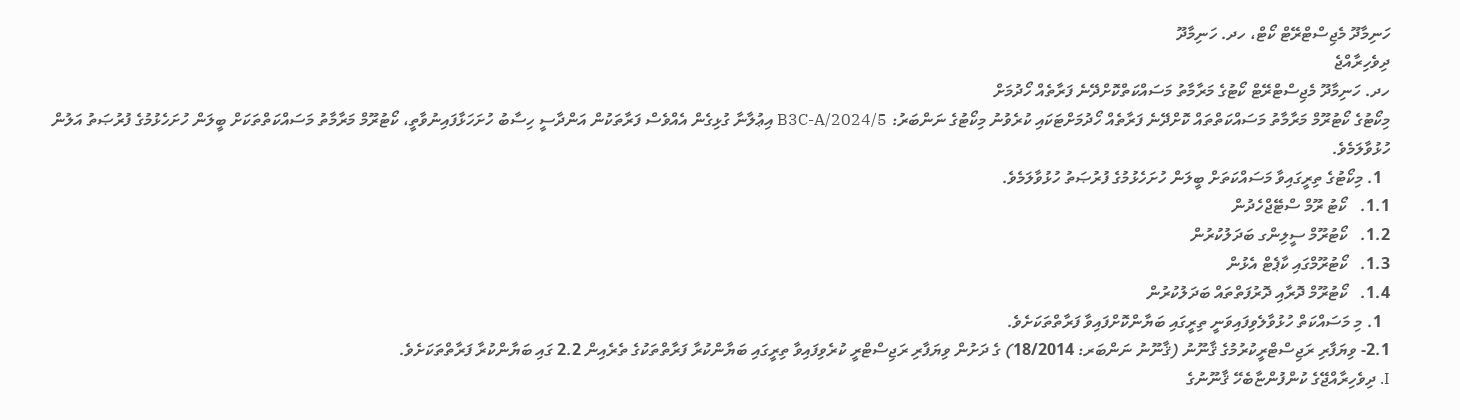ހަނިމާދޫ މެޖިސްޓްރޭޓް ކޯޓް، ހދ. ހަނިމާދޫ
ދިވެހިރާއްޖެ
ހދ. ހަނިމާދޫ މެޖިސްޓްރޭޓް ކޯޓުގެ މަރާމާތު މަސައްކަތްކޮށްދޭނެ ފަރާތެއް ހޯދުމަށް
މިކޯޓުގެ ކޯޓުރޫމް މަރާމާތު މަސައްކަތްތައް ކޮށްދޭނެ ފަރާތެއް ހޯދުމަށްޓަކައި ކުރެވުނު މިކޯޓުގެ ނަންބަރު: B3C-A/2024/5 އިޢުލާނާ ގުޅިގެން އެއްވެސް ފަރާތަކުން އަންދާސީ ހިސާބު ހުށަހަޅާފައިނުވާތީ، ކޯޓުރޫމް މަރާމާތު މަސައްކަތްތަކަށް ބީލަން ހުށަހެޅުމުގެ ފުރުޞަތު އަލުން ހުޅުވާލަމެވެ.
  1. މިކޯޓުގެ ތިރީގައިވާ މަސައްކަތަށް ބީލަން ހުށަހެޅުމުގެ ފުރުޞަތު ހުޅުވާލަމެވެ.
1.1.   ކޯޓު ރޫމް ސްޓޭޖްހެދުން
1.2.   ކޯޓުރޫމް ސީލިންގ ބަދަލުކުރުން
1.3.   ކޯޓުރޫމްގައި ކާޕެޓް އެޅުން
1.4.   ކޯޓުރޫމް ދޮރާއި ދޮރުފަތްތައް ބަދަލުކުރުން
  1. މި މަސައްކަތް ހުޅުވާލެވިފައިވަނީ ތިރީގައި ބަޔާންކޮށްފައިވާ ފަރާތްތަކަށެވެ.
2.1- ވިޔަފާރި ރަޖިސްޓްރީކުރުމުގެ ޤާނޫނު (ޤާނޫނު ނަންބަރ: 18/2014) ގެ ދަށުން ވިޔަފާރި ރަޖިސްޓްރީ ކުރެވިފައިވާ ތިރީގައި ބަޔާންކުރާ ފަރާތްތަކުގެ ތެރެއިން 2.2 ގައި ބަޔާންކުރާ ފަރާތްތަކަށެވެ.
I. ދިވެހިރާއްޖޭގެ ކުންފުންޏާބެހޭ ޤާނޫނުގެ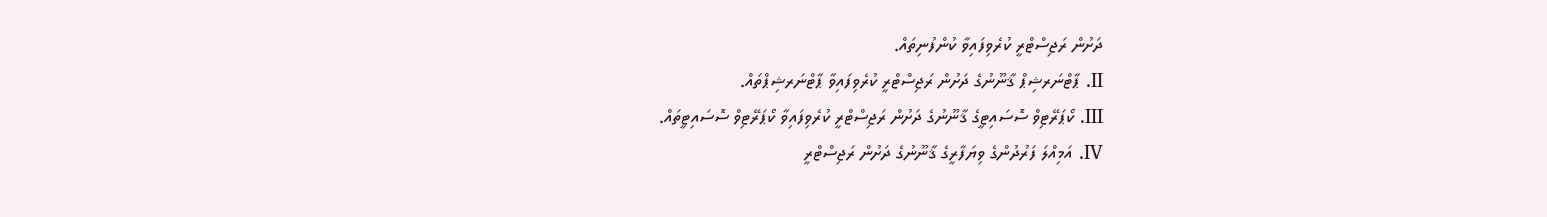ދަށުން ރަޖިސްޓްރީ ކުރެވިފައިވާ ކުންފުނިތައް.
II. ޕާޓްނަރޝިޕް ޤާނޫނުގެ ދަށުން ރަޖިސްޓްރީ ކުރެވިފައިވާ ޕާޓްނަރޝިޕްތައް.
III. ކޯޕަރޭޓިވް ސޮސައިޓީގެ ޤާނޫނުގެ ދަށުން ރަޖިސްޓްރީ ކުރެވިފައިވާ ކޯޕަރޭޓިވް ސޮސައިޓީތައް.
IV. އަމިއްލަ ފަރުދުންގެ ވިޔަފާރީގެ ޤާނޫނުގެ ދަށުން ރަޖިސްޓްރީ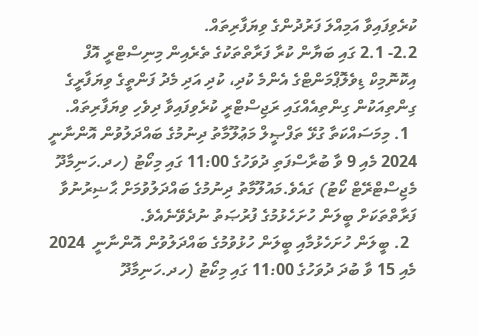ކުރެވިފައިވާ އަމިއްލަ ފަރުދުންގެ ވިޔަފާރިތައް.
2.2- 2.1 ގައި ބަޔާން ކުރާ ފަރާތްތަކުގެ ތެރެއިން މިނިސްޓްރީ އޮފް އިކޮނޮމިކް ޑިވެލޮޕްމަންޓްގެ އެންމެ ކުދި، ކުދި އަދި މެދު ފަންތީގެ ވިޔަފާރީގެ ގިންތިއަކުން ގިންތިއެއްގައި ރަޖިސްޓްރީ ކުރެވިފައިވާ ދިވެހި ވިޔަފާރިތައް.
  1. މިމަސައްކަތާ ގުޅޭ ތަފްޞީލް މަޢުލޫމާތު ދިނުމުގެ ބައްދަލުވުން އޮންނާނީ 2024 މެއި 9 ވާ ބުރާސްފަތި ދުވަހުގެ 11:00 ގައި މިކޯޓު (ހދ.ހަނިމާދޫ މެޖިސްޓްރޭޓް ކޯޓު) ގައެވެ.މައުލޫމާތު ދިނުމުގެ ބައްދަލުވުމަށް ޙާޟިރުނުވާ ފަރާތްތަކަށް ބީލަން ހުށަހެޅުމުގެ ފުރުޞަތު ނުދެވޭނެއެވެ.
  2. ބީލަން ހުށަހެޅުމާއި ބީލަން ހުޅުވުމުގެ ބައްދަލުވުން އޮންނާނީ  2024 މެއި 15 ވާ ބުދަ ދުވަހުގެ 11:00 ގައި މިކޯޓު (ހދ.ހަނިމާދޫ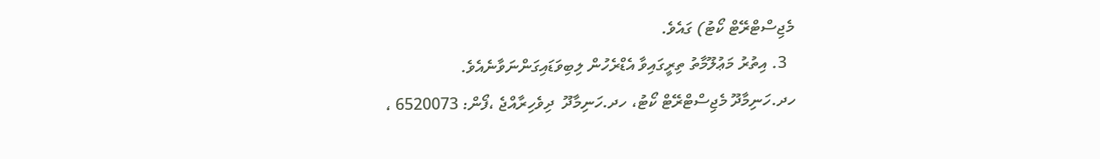މެޖިސްޓްރޭޓް ކޯޓު) ގައެވެ.
  3. އިތުރު މަޢުލޫމާތު ތިރީގައިވާ އެޑްރެހުން ލިބިވަޑައިގަންނަވާނެއެވެ.
ހދ.ހަނިމާދޫ މެޖިސްޓްރޭޓް ކޯޓު، ހދ.ހަނިމާދޫ  ދިވެހިރާއްޖެ ،ފޯން: 6520073 ،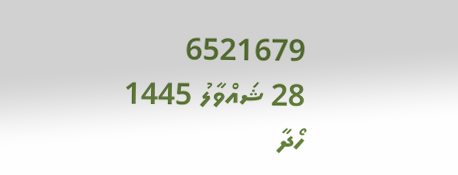6521679
28 ޝައްވާލު 1445
ހޯދާ